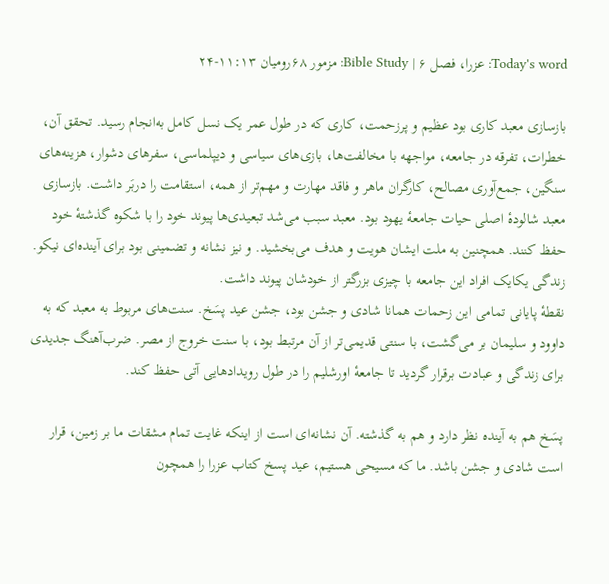Today's word: عزرا، فصل ۶ | Bible Study: مزمور ۶۸رومیان ۱۱:۱۳-۲۴

بازسازی معبد کاری بود عظیم و پرزحمت، کاری که در طول عمر یک نسل کامل به‌انجام رسید. تحقق آن، خطرات، تفرقه در جامعه، مواجهه با مخالفت‌ها، بازی‌های سیاسی و دیپلماسی، سفرهای دشوار، هزینه‌های سنگین، جمع‌آوری مصالح، کارگران ماهر و فاقد مهارت و مهم‌تر از همه، استقامت را در‌بَر داشت. بازسازی معبد شالودهٔ اصلی حیات جامعهٔ یهود بود. معبد سبب می‌شد تبعیدی‌ها پیوند خود را با شکوه گذشتهٔ خود حفظ کنند. همچنین به ملت ایشان هویت و هدف می‌بخشید. و نیز نشانه و تضمینی بود برای آینده‌ای نیکو. زندگی یکایک افراد این جامعه با چیزی بزرگتر از خودشان پیوند داشت.
نقطهٔ پایانی تمامی این زحمات همانا شادی و جشن بود، جشن عید پسَخ. سنت‌های مربوط به معبد که به داوود و سلیمان بر می‌گشت، با سنتی قدیمی‌تر از آن مرتبط بود، با سنت خروج از مصر. ضرب‌آهنگ جدیدی برای زندگی و عبادت برقرار گردید تا جامعهٔ اورشلیم را در طول رویدادهایی آتی حفظ کند.

پسَخ هم به آینده نظر دارد و هم به گذشته. آن نشانه‌ای است از اینکه غایت تمام مشقات ما بر زمین، قرار است شادی و جشن باشد. ما که مسیحی هستیم، عید پسخ کتاب عزرا را همچون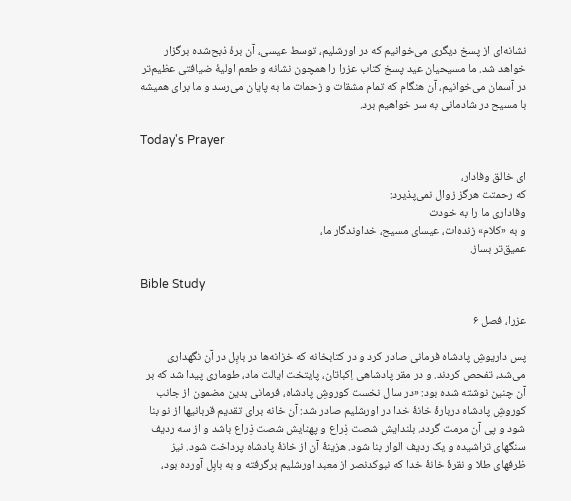نشانه‌ای از پسخ دیگری می‌خوانیم که در اورشلیم، توسط عیسی، آن برهٔ ذبح‌شده برگزار خواهد شد. ما مسیحیان عید پسخ کتاب عزرا را همچون نشانه و طعم اولیهٔ ضیافتی عظیم‌تر در آسمان می‌خوانیم، آن هنگام که تمام مشقات و زحمات ما به پایان می‌رسد و ما برای همیشه با مسیح در شادمانی به سر خواهیم برد.

Today's Prayer

ای خالق وفادار،
که رحمتت هرگز زوال نمی‌پذیرد:
وفاداری ما را به خودت
و به «کلام» زنده‌ات، عیسای مسیح، خداوندگار ما،
عمیق‌تر بساز.

Bible Study

عزرا، فصل ۶

پس داریوشِ پادشاه فرمانی صادر کرد و در کتابخانه که خزانه‌ها در بابِل در آن نگهداری می‌شد، تفحص کردند. و در مقر پادشاهی اِکباتان، پایتخت ایالت ماد، طوماری پیدا شد که بر آن چنین نوشته شده بود: «در سال نخست کوروشِ پادشاه، فرمانی بدین مضمون از جانب کوروشِ پادشاه دربارۀ خانۀ خدا در اورشلیم صادر شد: آن خانه برای تقدیم قربانیها از نو بنا شود و پی آن مرمت گردد. بلندایش شصت ذِراع و پهنایش شصت ذِراع باشد و از سه ردیف سنگهای تراشیده و یک ردیف الوار بنا شود. هزینۀ آن از خانۀ پادشاه پرداخت شود. نیز ظرفهای طلا و نقرۀ خانۀ خدا که نبوکدنصر از معبد اورشلیم برگرفته و به بابِل آورده بود،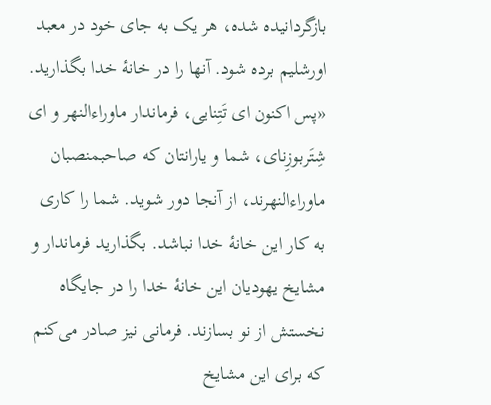بازگردانیده شده، هر یک به جای خود در معبد اورشلیم برده شود. آنها را در خانۀ خدا بگذارید. «پس اکنون ای تَتِنایی، فرماندار ماوراءالنهر و ای شِتَربوزِنای، شما و یارانتان که صاحبمنصبان ماوراءالنهرند، از آنجا دور شوید. شما را کاری به کار این خانۀ خدا نباشد. بگذارید فرماندار و مشایخ یهودیان این خانۀ خدا را در جایگاه نخستش از نو بسازند. فرمانی نیز صادر می‌کنم که برای این مشایخ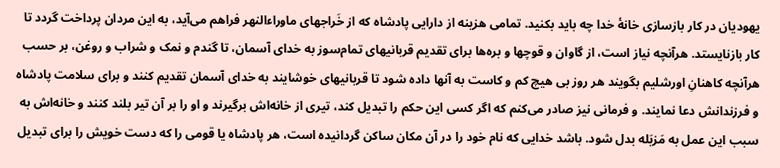یهودیان در کار بازسازی خانۀ خدا چه باید بکنید. تمامی هزینه از دارایی پادشاه که از خَراجهای ماوراءالنهر فراهم می‌آید، به این مردان پرداخت گردد تا کار بازنایستد. هرآنچه نیاز است، از گاوان و قوچها و بره‌ها برای تقدیم قربانیهای تمام‌سوز به خدای آسمان، تا گندم و نمک و شراب و روغن، بر حسب هرآنچه کاهنانِ اورشلیم بگویند هر روز بی هیچ کم و کاست به آنها داده شود تا قربانیهای خوشایند به خدای آسمان تقدیم کنند و برای سلامت پادشاه و فرزندانش دعا نمایند. و فرمانی نیز صادر می‌کنم که اگر کسی این حکم را تبدیل کند، تیری از خانه‌اش برگیرند و او را بر آن تیر بلند کنند و خانه‌اش به سبب این عمل به مَزبَله بدل شود. باشد خدایی که نام خود را در آن مکان ساکن گردانیده است، هر پادشاه یا قومی را که دست خویش را برای تبدیل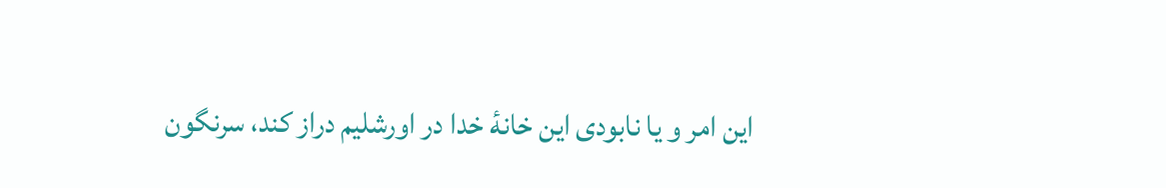این امر و یا نابودی این خانۀ خدا در اورشلیم دراز کند، سرنگون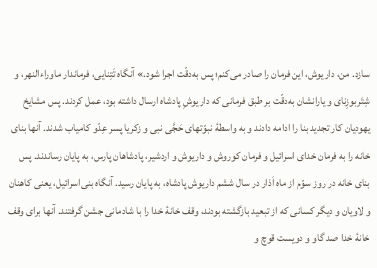سازد. من، داریوش، این فرمان را صادر می‌کنم؛ پس به‌دقّت اجرا شود.» آنگاه تَتِنایی، فرماندار ماوراءالنهر، و شِتَربوزِنای و یارانشان به‌دقّت بر طبق فرمانی که داریوشِ پادشاه ارسال داشته بود، عمل کردند. پس مشایخ یهودیان کار تجدید بنا را ادامه دادند و به واسطۀ نبوّتهای حَجَّی نبی و زکریا پسر عِدّو کامیاب شدند. آنها بنای خانه را به فرمان خدای اسرائیل و فرمان کوروش و داریوش و اردشیر، پادشاهان پارس، به پایان رساندند. پس بنای خانه در روز سوّم از ماه اَذار در سال ششم داریوش پادشاه، به پایان رسید. آنگاه بنی‌اسرائیل، یعنی کاهنان و لاویان و دیگر کسانی که از تبعید بازگشته بودند، وقف خانۀ خدا را با شادمانی جشن گرفتند. آنها برای وقف خانۀ خدا صد گاو و دویست قوچ و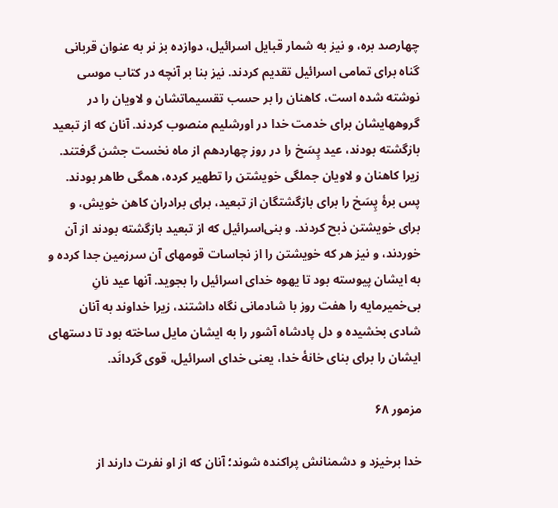چهارصد بره، و نیز به شمار قبایل اسرائیل، دوازده بز نر به عنوان قربانی گناه برای تمامی اسرائیل تقدیم کردند. نیز بنا بر آنچه در کتاب موسی نوشته شده است، کاهنان را بر حسب تقسیماتشان و لاویان را در گروههایشان برای خدمت خدا در اورشلیم منصوب کردند. آنان که از تبعید بازگشته بودند، عید پِسَخ را در روز چهاردهم از ماه نخست جشن گرفتند. زیرا کاهنان و لاویان جملگی خویشتن را تطهیر کرده، همگی طاهر بودند. پس برۀ پِسَخ را برای بازگشتگان از تبعید، برای برادران کاهن خویش، و برای خویشتن ذبح کردند. و بنی‌اسرائیل که از تبعید بازگشته بودند از آن خوردند، و نیز هر که خویشتن را از نجاسات قومهای آن سرزمین جدا کرده و به ایشان پیوسته بود تا یهوه خدای اسرائیل را بجوید. آنها عید نانِ بی‌خمیرمایه را هفت روز با شادمانی نگاه داشتند، زیرا خداوند به آنان شادی بخشیده و دل پادشاه آشور را به ایشان مایل ساخته بود تا دستهای ایشان را برای بنای خانۀ خدا، یعنی خدای اسرائیل، قوی گردانَد.

مزمور ۶۸

خدا برخیزد و دشمنانش پراکنده شوند؛ آنان که از او نفرت دارند از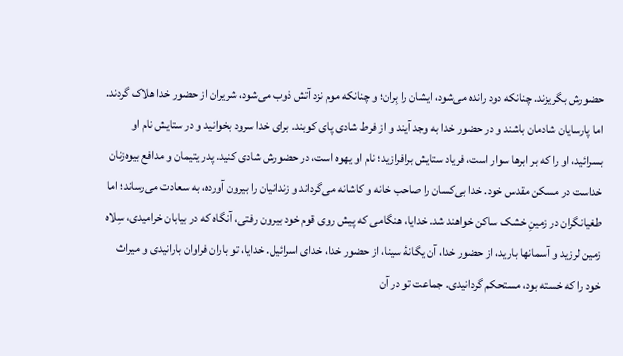حضورش بگریزند. چنانکه دود رانده می‌شود، ایشان را بِران؛ و چنانکه موم نزد آتش ذوب می‌شود، شریران از حضور خدا هلاک گردند. اما پارسایان شادمان باشند و در حضور خدا به وجد آیند و از فرط شادی پای کوبند. برای خدا سرود بخوانید و در ستایش نام او بسرائید، او را که بر ابرها سوار است، فریاد ستایش برافرازید؛ نام او یهوه است، در حضورش شادی کنید. پدر یتیمان و مدافع بیوه‌زنان خداست در مسکن مقدس خود. خدا بی‌کسان را صاحب خانه و کاشانه می‌گرداند و زندانیان را بیرون آورده، به سعادت می‌رساند؛ اما طغیانگران در زمینِ خشک ساکن خواهند شد. خدایا، هنگامی که پیش روی قوم خود بیرون رفتی، آنگاه که در بیابان خرامیدی، سِلاه زمین لرزید و آسمانها بارید، از حضور خدا، آن یگانۀ سینا، از حضور خدا، خدای اسرائیل. خدایا، تو باران فراوان بارانیدی و میراث خود را که خسته بود، مستحکم گردانیدی. جماعت تو در آن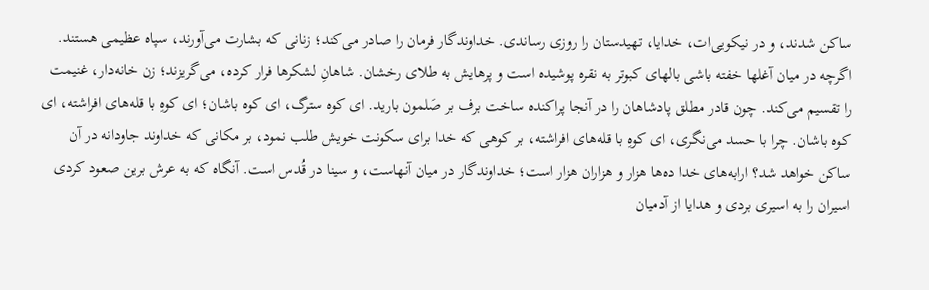ساکن شدند، و در نیکویی‌ات، خدایا، تهیدستان را روزی رساندی. خداوندگار فرمان را صادر می‌کند؛ زنانی که بشارت می‌آورند، سپاه عظیمی هستند. اگرچه در میان آغلها خفته باشی بالهای کبوتر به نقره پوشیده است‌ و پرهایش به طلای رخشان. شاهانِ لشکرها فرار کرده، می‌گریزند؛ زن خانه‌دار، غنیمت را تقسیم می‌کند. چون قادر مطلق پادشاهان را در آنجا پراکنده ساخت برف بر صَلمون بارید. ای کوه سترگ، ای کوه باشان؛ ای کوهِ با قله‌های افراشته، ای کوه باشان. چرا با حسد می‌نگری، ای کوهِ با قله‌های افراشته، بر کوهی که خدا برای سکونت خویش طلب نمود، بر مکانی که خداوند جاودانه در آن ساکن خواهد شد؟ ارابه‌های خدا ده‌ها هزار و هزاران هزار است؛ خداوندگار در میان آنهاست، و سینا در قُدس است. آنگاه که به عرش برین صعود کردی اسیران را به اسیری بردی و هدایا از آدمیان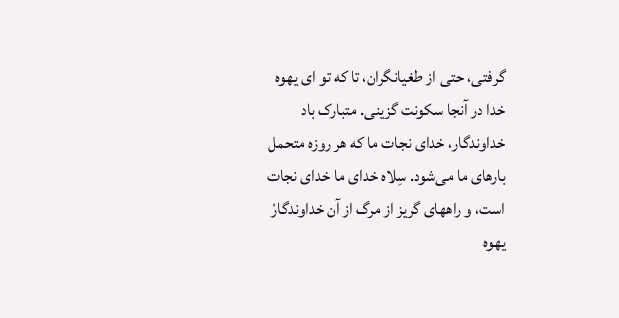گرفتی، حتی از طغیانگران، تا که تو ای یهوه خدا در آنجا سکونت گزینی. متبارک باد خداوندگار، خدای نجات ما که هر روزه متحمل بارهای ما می‌شود. سِلاه خدای ما خدای نجات است، و راههای گریز از مرگ از آن خداوندگارْ یهوه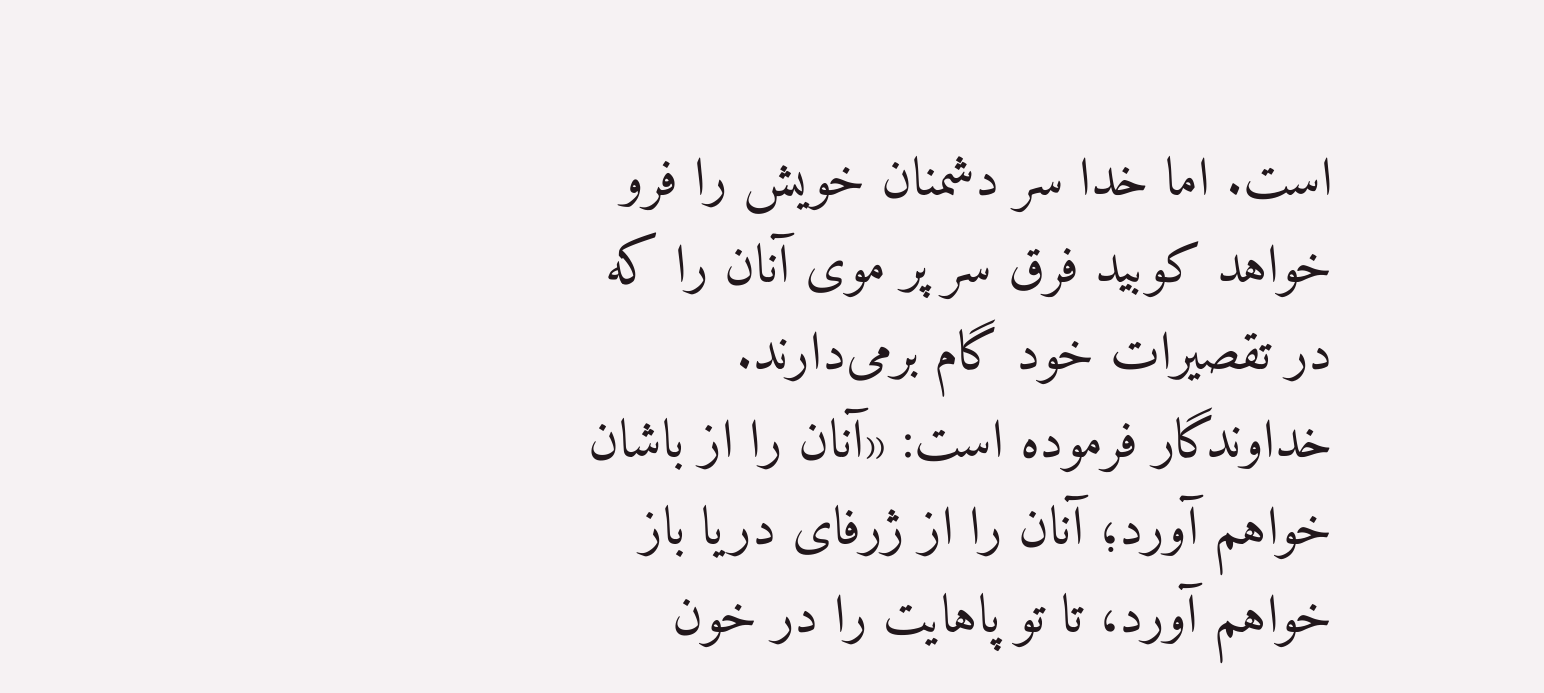است. اما خدا سر دشمنان خویش را فرو خواهد کوبید فرق سر پر موی آنان را که در تقصیرات خود گام برمی‌دارند. خداوندگار فرموده است: «آنان را از باشان خواهم آورد؛ آنان را از ژرفای دریا باز خواهم آورد، تا تو پاهایت را در خون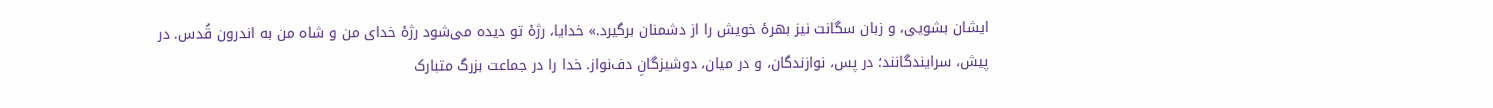ایشان بشویی، و زبان سگانت نیز بهرۀ خویش را از دشمنان برگیرد.» خدایا، رژۀ تو دیده می‌شود رژۀ خدای من و شاه من به اندرون قُدس. در پیش، سرایندگانند؛ در پس، نوازندگان، و در میان، دوشیزگانِ دف‌نواز. خدا را در جماعت بزرگ متبارک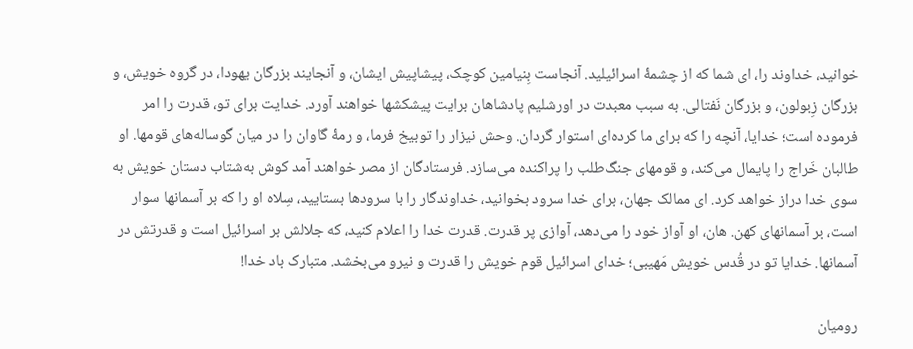خوانید، خداوند را، ای شما که از چشمۀ اسرائیلید. آنجاست بِنیامین کوچک، پیشاپیش ایشان، و آنجایند بزرگان یهودا، در گروه خویش، و بزرگان زِبولون، و بزرگان نَفتالی. به سبب معبدت در اورشلیم پادشاهان برایت پیشکشها خواهند آورد. خدایت برای تو، قدرت را امر فرموده است؛ خدایا، آنچه را که برای ما کرده‌ای استوار گردان. وحش نیزار را توبیخ فرما، و رمۀ گاوان را در میان گوساله‌های قومها. او طالبان خَراج را پایمال می‌کند، و قومهای جنگ‌طلب را پراکنده می‌سازد. فرستادگان از مصر خواهند آمد کوش به‌شتاب دستان خویش به سوی خدا دراز خواهد کرد. ای ممالک جهان، برای خدا سرود بخوانید، خداوندگار را با سرودها بستایید، سِلاه او را که بر آسمانها سوار است، بر آسمانهای کهن. هان، او آواز خود را می‌دهد، آوازی پر قدرت. قدرت خدا را اعلام کنید، که جلالش بر اسرائیل است و قدرتش در آسمانها. خدایا تو در قُدس خویش مَهیبی؛ خدای اسرائیل قوم خویش را قدرت و نیرو می‌بخشد. متبارک باد خدا!

رومیان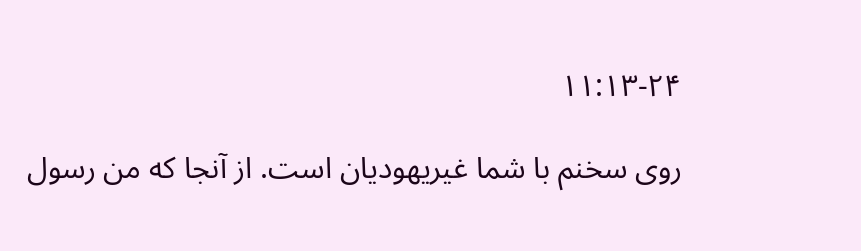۱۱:۱۳-۲۴

روی سخنم با شما غیریهودیان است. از آنجا که من رسول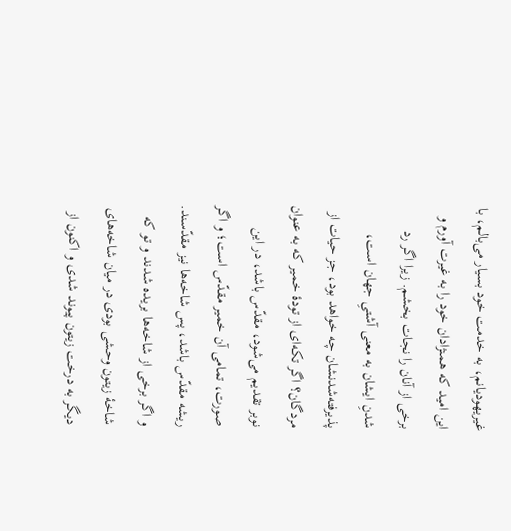غیریهودیانم، به خدمت خود بسیار می‌بالم، با این امید که همنژادان خود را به غیرت آورم و برخی از آنان را نجات بخشم. زیرا اگر رد شدنِ ایشان به معنی آشتیِ جهان است، پذیرفته‌شدنشان چه خواهد بود، جز حیات از مردگان؟ اگر تکه‌ای از تودۀ خمیر که به عنوان نوبر تقدیم می‌شود، مقدّس باشد، در این صورت، تمامی آن خمیر مقدّس است؛ و اگر ریشه مقدّس باشد، پس شاخه‌ها نیز مقدّسند. و اگر برخی از شاخه‌ها بریده شدند و تو که شاخۀ زیتون وحشی بودی در میان شاخه‌های دیگر به درخت زیتون پیوند شدی و اکنون از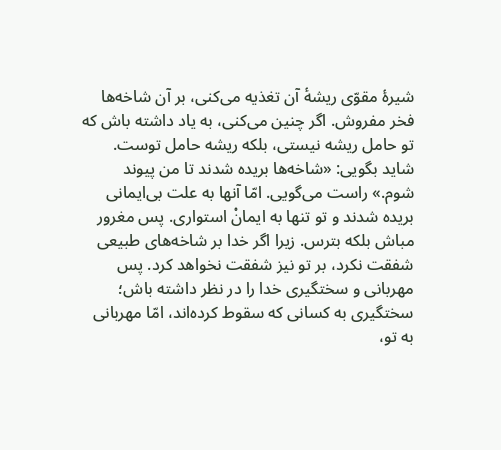شیرۀ مقوّی ریشۀ آن تغذیه می‌کنی، بر آن شاخه‌ها فخر مفروش. اگر چنین می‌کنی، به یاد داشته باش که تو حامل ریشه نیستی، بلکه ریشه حامل توست. شاید بگویی: «شاخه‌ها بریده شدند تا من پیوند شوم.» راست می‌گویی. امّا آنها به علت بی‌ایمانی بریده شدند و تو تنها به ایمانْ استواری. پس مغرور مباش بلکه بترس. زیرا اگر خدا بر شاخه‌های طبیعی شفقت نکرد، بر تو نیز شفقت نخواهد کرد. پس مهربانی و سختگیری خدا را در نظر داشته باش؛ سختگیری به کسانی که سقوط کرده‌اند، امّا مهربانی به تو،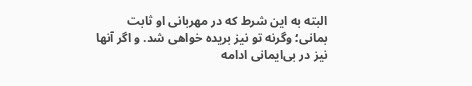البته به این شرط که در مهربانی او ثابت بمانی؛ وگرنه تو نیز بریده خواهی شد. و اگر آنها نیز در بی‌ایمانی ادامه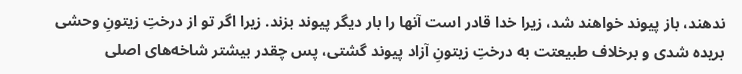ندهند، باز پیوند خواهند شد، زیرا خدا قادر است آنها را بار دیگر پیوند بزند. زیرا اگر تو از درختِ زیتونِ وحشی بریده شدی و برخلاف طبیعتت به درختِ زیتونِ آزاد پیوند گشتی، پس چقدر بیشتر شاخه‌های اصلی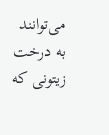می‌توانند به درخت زیتونی که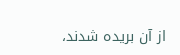از آن بریده شدند،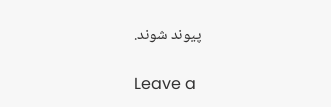پیوند شوند.

Leave a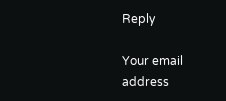Reply

Your email address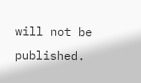will not be published.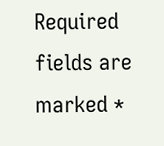Required fields are marked *